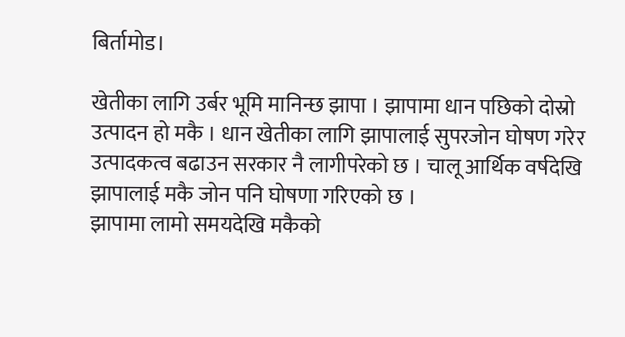बिर्तामोड।

खेतीका लागि उर्बर भूमि मानिन्छ झापा । झापामा धान पछिको दोस्रो उत्पादन हो मकै । धान खेतीका लागि झापालाई सुपरजोन घोषण गरेर उत्पादकत्व बढाउन सरकार नै लागीपरेको छ । चालू आर्थिक वर्षदेखि झापालाई मकै जोन पनि घोषणा गरिएको छ ।
झापामा लामो समयदेखि मकैको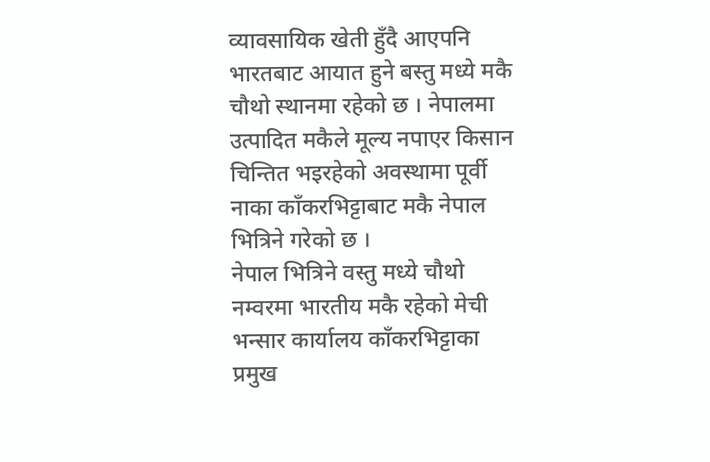व्यावसायिक खेती हुँदै आएपनि भारतबाट आयात हुने बस्तु मध्ये मकै चौथो स्थानमा रहेको छ । नेपालमा उत्पादित मकैले मूल्य नपाएर किसान चिन्तित भइरहेको अवस्थामा पूर्वी नाका काँकरभिट्टाबाट मकै नेपाल भित्रिने गरेको छ ।
नेपाल भित्रिने वस्तु मध्ये चौथो नम्वरमा भारतीय मकै रहेको मेची भन्सार कार्यालय काँकरभिट्टाका प्रमुख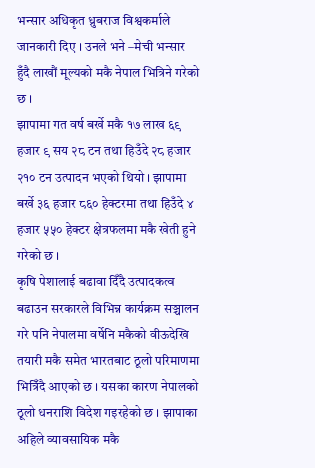भन्सार अधिकृत ध्रुबराज विश्वकर्माले जानकारी दिए । उनले भने –मेची भन्सार हुँदै लाखौं मूल्यको मकै नेपाल भित्रिने गरेको छ ।
झापामा गत वर्ष बर्खे मकै १७ लाख ६९ हजार ९ सय २८ टन तथा हिउँदे २८ हजार २१० टन उत्पादन भएको थियो । झापामा बर्खे ३६ हजार ८६० हेक्टरमा तथा हिउँदे ४ हजार ५५० हेक्टर क्षेत्रफलमा मकै खेती हुने गरेको छ ।
कृषि पेशालाई बढावा दिँदै उत्पादकत्व बढाउन सरकारले विभिन्न कार्यक्रम सञ्चालन गरे पनि नेपालमा वर्षेनि मकैको वीऊदेखि तयारी मकै समेत भारतबाट ठूलो परिमाणमा भित्रिँदै आएको छ । यसका कारण नेपालको ठूलो धनराशि विदेश गइरहेको छ । झापाका अहिले व्यावसायिक मकै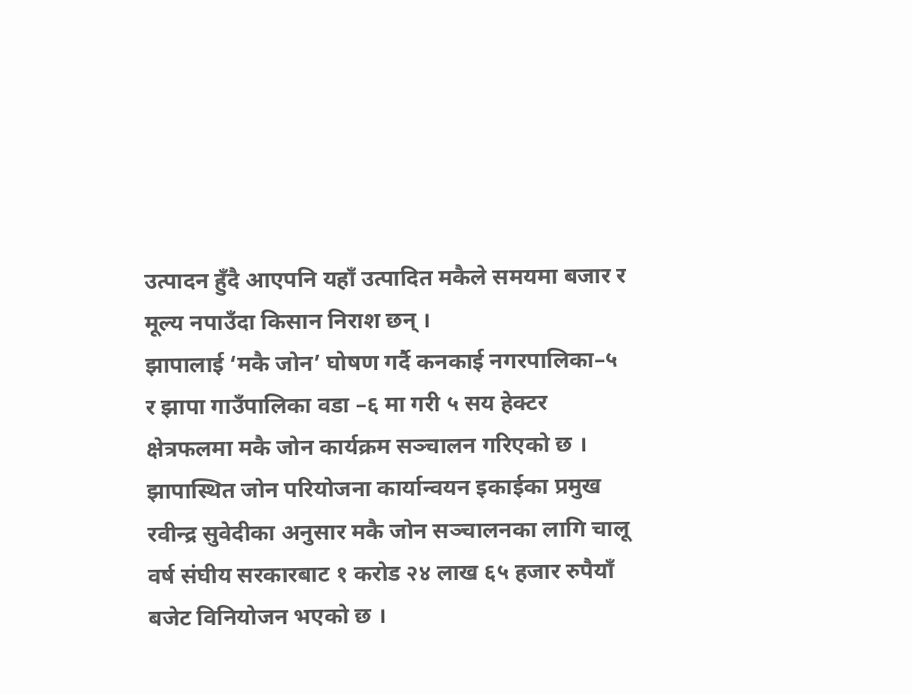उत्पादन हुँदै आएपनि यहाँ उत्पादित मकैले समयमा बजार र मूल्य नपाउँदा किसान निराश छन् ।
झापालाई ‘मकै जोन’ घोषण गर्दै कनकाई नगरपालिका–५ र झापा गाउँपालिका वडा –६ मा गरी ५ सय हेक्टर क्षेत्रफलमा मकै जोन कार्यक्रम सञ्चालन गरिएको छ ।
झापास्थित जोन परियोजना कार्यान्वयन इकाईका प्रमुख रवीन्द्र सुवेदीका अनुसार मकै जोन सञ्चालनका लागि चालू वर्ष संघीय सरकारबाट १ करोड २४ लाख ६५ हजार रुपैयाँ बजेट विनियोजन भएको छ ।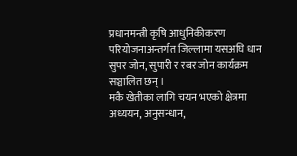प्रधानमन्त्री कृषि आधुनिकीकरण परियोजनाअन्तर्गत जिल्लामा यसअघि धान सुपर जोन, सुपारी र रबर जोन कार्यक्रम सञ्चालित छन् ।
मकै खेतीका लागि चयन भएको क्षेत्रमा अध्ययन, अनुसन्धान,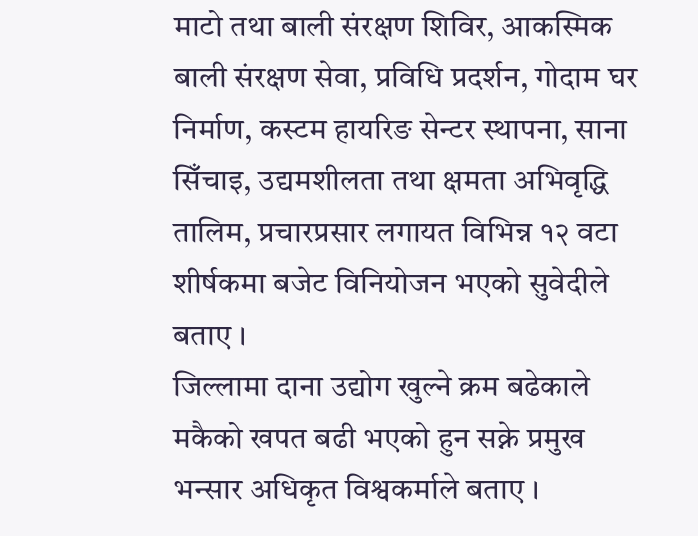माटो तथा बाली संरक्षण शिविर, आकस्मिक बाली संरक्षण सेवा, प्रविधि प्रदर्शन, गोदाम घर निर्माण, कस्टम हायरिङ सेन्टर स्थापना, साना सिँचाइ, उद्यमशीलता तथा क्षमता अभिवृद्धि तालिम, प्रचारप्रसार लगायत विभिन्न १२ वटा शीर्षकमा बजेट विनियोजन भएको सुवेदीले बताए ।
जिल्लामा दाना उद्योग खुल्ने क्रम बढेकाले मकैको खपत बढी भएको हुन सक्ने प्रमुख भन्सार अधिकृत विश्वकर्माले बताए ।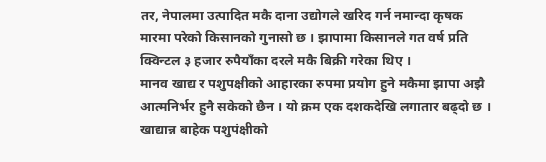तर, नेपालमा उत्पादित मकै दाना उद्योगले खरिद गर्न नमान्दा कृषक मारमा परेको किसानको गुनासो छ । झापामा किसानले गत वर्ष प्रति क्विन्टल ३ हजार रुपैयाँका दरले मकै बिक्री गरेका थिए ।
मानव खाद्य र पशुपक्षीको आहारका रुपमा प्रयोग हुने मकैमा झापा अझै आत्मनिर्भर हुनै सकेको छैन । यो क्रम एक दशकदेखि लगातार बढ्दो छ । खाद्यान्न बाहेक पशुपंक्षीको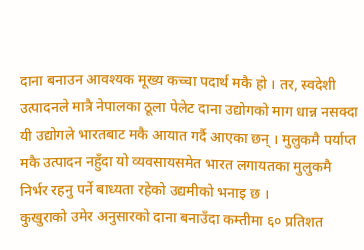दाना बनाउन आवश्यक मूख्य कच्चा पदार्थ मकै हो । तर, स्वदेशी उत्पादनले मात्रै नेपालका ठूला पेलेट दाना उद्योगको माग धान्न नसक्दा यी उद्योगले भारतबाट मकै आयात गर्दै आएका छन् । मुलुकमै पर्याप्त मकै उत्पादन नहुँदा यो व्यवसायसमेत भारत लगायतका मुलुकमै निर्भर रहनु पर्ने बाध्यता रहेको उद्यमीको भनाइ छ ।
कुखुराको उमेर अनुसारको दाना बनाउँदा कम्तीमा ६० प्रतिशत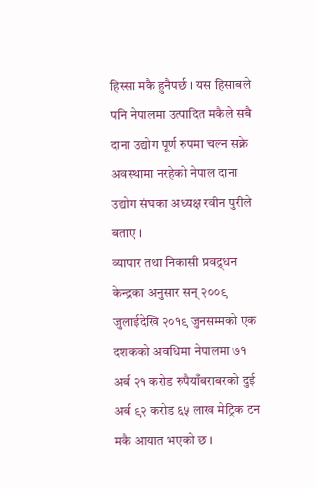हिस्सा मकै हुनैपर्छ । यस हिसाबले पनि नेपालमा उत्पादित मकैले सबै दाना उद्योग पूर्ण रुपमा चल्न सक्ने अवस्थामा नरहेको नेपाल दाना उद्योग संघका अध्यक्ष रवीन पुरीले बताए ।
व्यापार तथा निकासी प्रवद्र्धन केन्द्रका अनुसार सन् २००९ जुलाईदेखि २०१९ जुनसम्मको एक दशकको अवधिमा नेपालमा ७१ अर्ब २१ करोड रुपैयाँबराबरको दुई अर्ब ९२ करोड ६५ लाख मेट्रिक टन मकै आयात भएको छ ।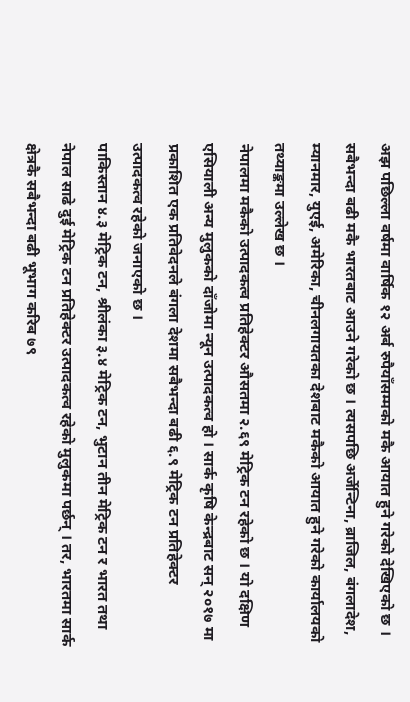अझ पछिल्ला वर्षमा वार्षिक १२ अर्ब रुपैयाँसम्मको मकै आयात हुने गरेको देखिएको छ । सबैभन्दा बढी मकै भारतबाट आउने गरेको छ । त्यसपछि अर्जेन्टिना, ब्राजिल, बंगलादेश, म्यानमार, युएई, अमेरिका, चीनलगायतका देशबाट मकैको आयात हुने गरेको कार्यालयको तथ्याङ्कमा उल्लेख छ ।
नेपालमा मकैको उत्पादकत्व प्रतिहेक्टर औसतमा २.६९ मेट्रिक टन रहेको छ । यो दक्षिण एसियाली अन्य मुलुकको दाँजोमा न्यून उत्पादकत्व हो । सार्क कृषि केन्द्रबाट सन् २०१७ मा प्रकाशित एक प्रतिवेदनले बंगला देशमा सबैभन्दा बढी ६.९ मेट्रिक टन प्रतिहेक्टर उत्पादकत्व रहेको जनाएको छ ।
पाकिस्तान ४.३ मेट्रिक टन, श्रीलंका ३.४ मेट्रिक टन, भुटान तीन मेट्रिक टन र भारत तथा नेपाल साढे दुई मेट्रिक टन प्रतिहेक्टर उत्पादकत्व रहेको मुलुकमा पर्छन् । तर, भारतमा सार्क क्षेत्रकै सबैभन्दा बढी भूभाग करिब ७९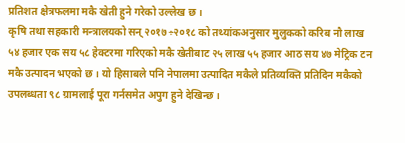प्रतिशत क्षेत्रफलमा मकै खेती हुने गरेको उल्लेख छ ।
कृषि तथा सहकारी मन्त्रालयको सन् २०१७÷२०१८ को तथ्यांकअनुसार मुलुकको करिब नौ लाख ५४ हजार एक सय ५८ हेक्टरमा गरिएको मकै खेतीबाट २५ लाख ५५ हजार आठ सय ४७ मेट्रिक टन मकै उत्पादन भएको छ । यो हिसाबले पनि नेपालमा उत्पादित मकैले प्रतिव्यक्ति प्रतिदिन मकैको उपलब्धता ९८ ग्रामलाई पूरा गर्नसमेत अपुग हुने देखिन्छ ।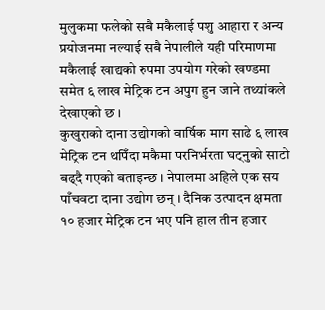मुलुकमा फलेको सबै मकैलाई पशु आहारा र अन्य प्रयोजनमा नल्याई सबै नेपालीले यही परिमाणमा मकैलाई खाद्यको रुपमा उपयोग गरेको खण्डमा समेत ६ लाख मेट्रिक टन अपुग हुन जाने तथ्यांकले देखाएको छ ।
कुखुराको दाना उद्योगको वार्षिक माग साढे ६ लाख मेट्रिक टन थपिँदा मकैमा परनिर्भरता घट्नुको साटो बढ्दै गएको बताइन्छ । नेपालमा अहिले एक सय पाँचवटा दाना उद्योग छन् । दैनिक उत्पादन क्षमता १० हजार मेट्रिक टन भए पनि हाल तीन हजार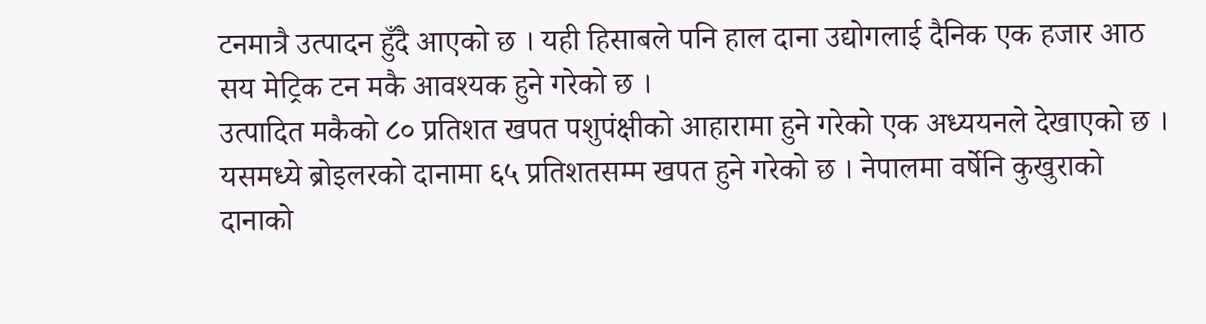टनमात्रै उत्पादन हुँदै आएको छ । यही हिसाबले पनि हाल दाना उद्योगलाई दैनिक एक हजार आठ सय मेट्रिक टन मकै आवश्यक हुने गरेको छ ।
उत्पादित मकैको ८० प्रतिशत खपत पशुपंक्षीको आहारामा हुने गरेको एक अध्ययनले देखाएको छ । यसमध्ये ब्रोइलरको दानामा ६५ प्रतिशतसम्म खपत हुने गरेको छ । नेपालमा वर्षेनि कुखुराको दानाको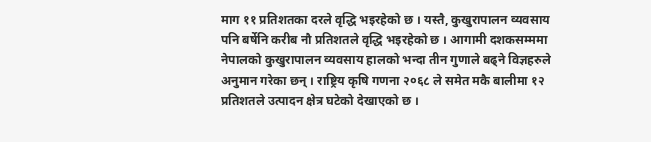माग ११ प्रतिशतका दरले वृद्धि भइरहेको छ । यस्तै, कुखुरापालन व्यवसाय पनि बर्षेनि करीब नौ प्रतिशतले वृद्धि भइरहेको छ । आगामी दशकसम्ममा नेपालको कुखुरापालन व्यवसाय हालको भन्दा तीन गुणाले बढ्ने विज्ञहरुले अनुमान गरेका छन् । राष्ट्रिय कृषि गणना २०६८ ले समेत मकै बालीमा १२ प्रतिशतले उत्पादन क्षेत्र घटेको देखाएको छ ।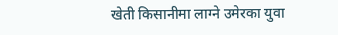खेती किसानीमा लाग्ने उमेरका युवा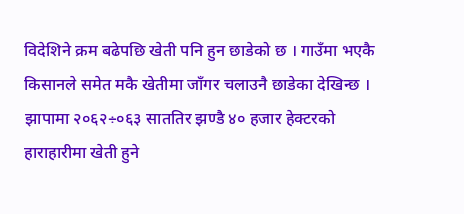विदेशिने क्रम बढेपछि खेती पनि हुन छाडेको छ । गाउँमा भएकै किसानले समेत मकै खेतीमा जाँगर चलाउनै छाडेका देखिन्छ ।
झापामा २०६२÷०६३ साततिर झण्डै ४० हजार हेक्टरको हाराहारीमा खेती हुने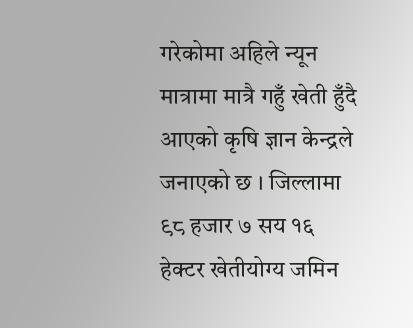गरेकोमा अहिले न्यून मात्रामा मात्रै गहुँ खेती हुँदै आएको कृषि ज्ञान केन्द्रले जनाएको छ । जिल्लामा ९८ हजार ७ सय १६ हेक्टर खेतीयोग्य जमिन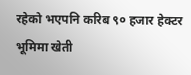रहेको भएपनि करिब ९० हजार हेक्टर भूमिमा खेती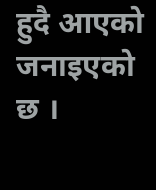हुदै आएको जनाइएको छ ।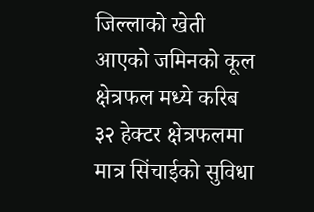जिल्लाको खेती आएको जमिनको कूल क्षेत्रफल मध्ये करिब ३२ हेक्टर क्षेत्रफलमा मात्र सिंचाईको सुविधा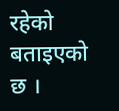रहेको बताइएको छ ।